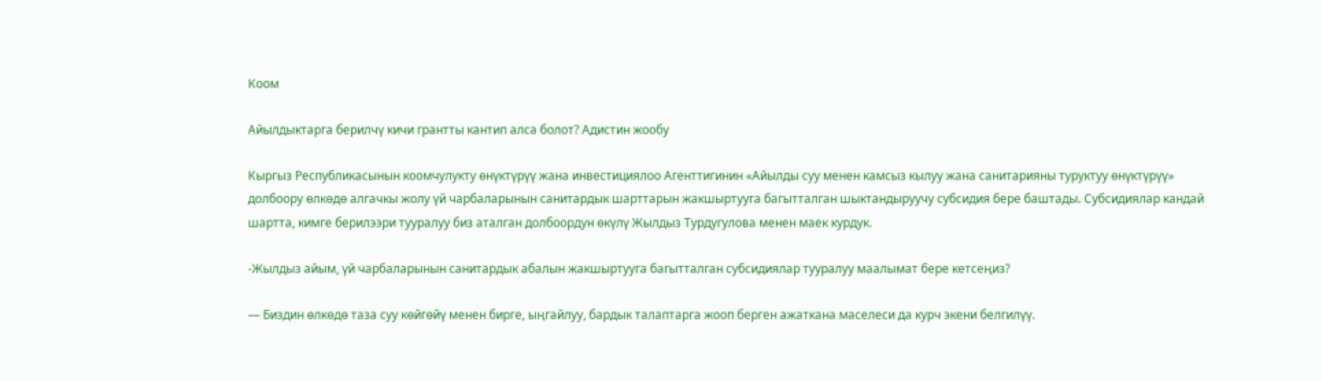Коом

Айылдыктарга берилчү кичи грантты кантип алса болот? Адистин жообу

Кыргыз Республикасынын коомчулукту өнүктүрүү жана инвестициялоо Агенттигинин «Айылды суу менен камсыз кылуу жана санитарияны туруктуу өнүктүрүү» долбоору өлкөдө алгачкы жолу үй чарбаларынын санитардык шарттарын жакшыртууга багытталган шыктандыруучу субсидия бере баштады. Субсидиялар кандай шартта, кимге берилээри тууралуу биз аталган долбоордун өкүлү Жылдыз Турдугулова менен маек курдук.

-Жылдыз айым, үй чарбаларынын санитардык абалын жакшыртууга багытталган субсидиялар тууралуу маалымат бере кетсеңиз?

— Биздин өлкөдө таза суу көйгөйү менен бирге, ыңгайлуу, бардык талаптарга жооп берген ажаткана маселеси да курч экени белгилүү.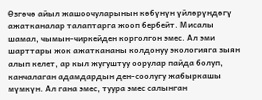Өзгөчө айыл жашоочуларынын көбүнүн үйлөрүндөгү ажатканалар талаптарга жооп бербейт. Мисалы шамал, чымын-чиркейден корголгон эмес. Ал эми шарттары жок ажаткананы колдонуу экологияга зыян алып келет, ар кыл жугуштуу оорулар пайда болуп, канчалаган адамдардын ден-соолугу жабыркашы мүмкүн. Ал гана эмес, туура эмес салынган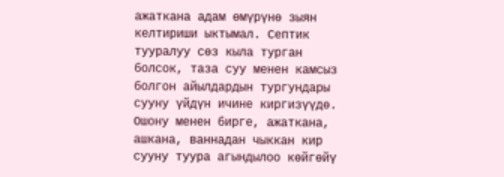ажаткана адам өмүрүнө зыян келтириши ыктымал. Септик тууралуу сөз кыла турган болсок, таза суу менен камсыз болгон айылдардын тургундары сууну үйдүн ичине киргизүүдө. Ошону менен бирге, ажаткана, ашкана, ваннадан чыккан кир сууну туура агындылоо көйгөйү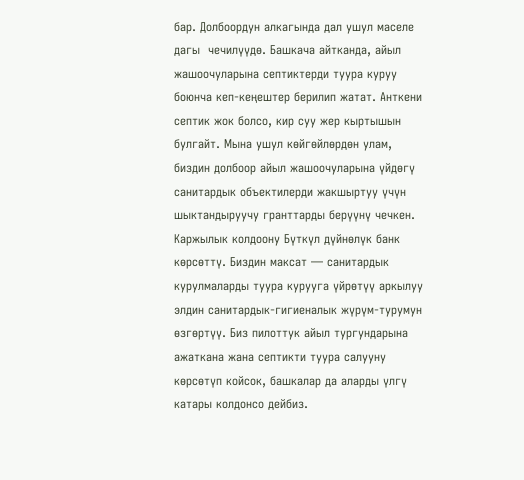бар. Долбоордун алкагында дал ушул маселе дагы  чечилүүдө. Башкача айтканда, айыл жашоочуларына септиктерди туура куруу боюнча кеп-кеңештер берилип жатат. Анткени септик жок болсо, кир суу жер кыртышын булгайт. Мына ушул көйгөйлөрдөн улам, биздин долбоор айыл жашоочуларына үйдөгү санитардык объектилерди жакшыртуу үчүн шыктандыруучу гранттарды берүүнү чечкен. Каржылык колдоону Бүткүл дүйнөлүк банк көрсөттү. Биздин максат — санитардык курулмаларды туура курууга үйрөтүү аркылуу элдин санитардык-гигиеналык жүрүм-турумун өзгөртүү. Биз пилоттук айыл тургундарына ажаткана жана септикти туура салууну көрсөтүп койсок, башкалар да аларды үлгү катары колдонсо дейбиз.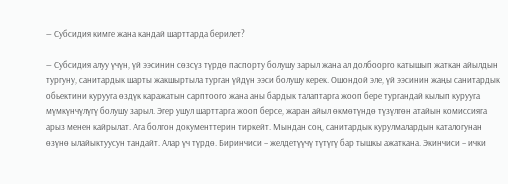— Субсидия кимге жана кандай шарттарда берилет?

— Субсидия алуу үчүн, үй ээсинин сөзсүз түрдө паспорту болушу зарыл жана ал долбоорго катышып жаткан айылдын тургуну, санитардык шарты жакшыртыла турган үйдүн ээси болушу керек. Ошондой эле, үй ээсинин жаңы санитардык обьектини курууга өздүк каражатын сарптоого жана аны бардык талаптарга жооп бере тургандай кылып курууга мүмкүнчүлүгү болушу зарыл. Эгер ушул шарттарга жооп берсе, жаран айыл өкмөтүндө түзүлгөн атайын комиссияга арыз менен кайрылат. Ага болгон документтерин тиркейт. Мындан соң, санитардык курулмалардын каталогунан өзүнө ылайыктуусун тандайт. Алар үч түрдө. Биринчиси – желдетүүчү түтүгү бар тышкы ажаткана. Экинчиси – ички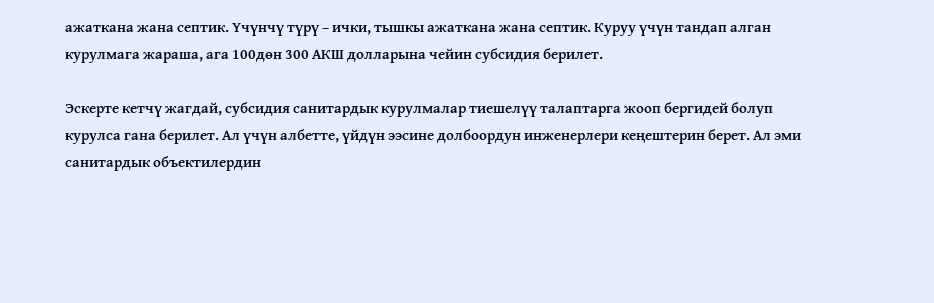ажаткана жана септик. Үчүнчү түрү – ички, тышкы ажаткана жана септик. Куруу үчүн тандап алган курулмага жараша, ага 100дөн 300 АКШ долларына чейин субсидия берилет.

Эскерте кетчү жагдай, субсидия санитардык курулмалар тиешелүү талаптарга жооп бергидей болуп курулса гана берилет. Ал үчүн албетте, үйдүн ээсине долбоордун инженерлери кеңештерин берет. Ал эми санитардык объектилердин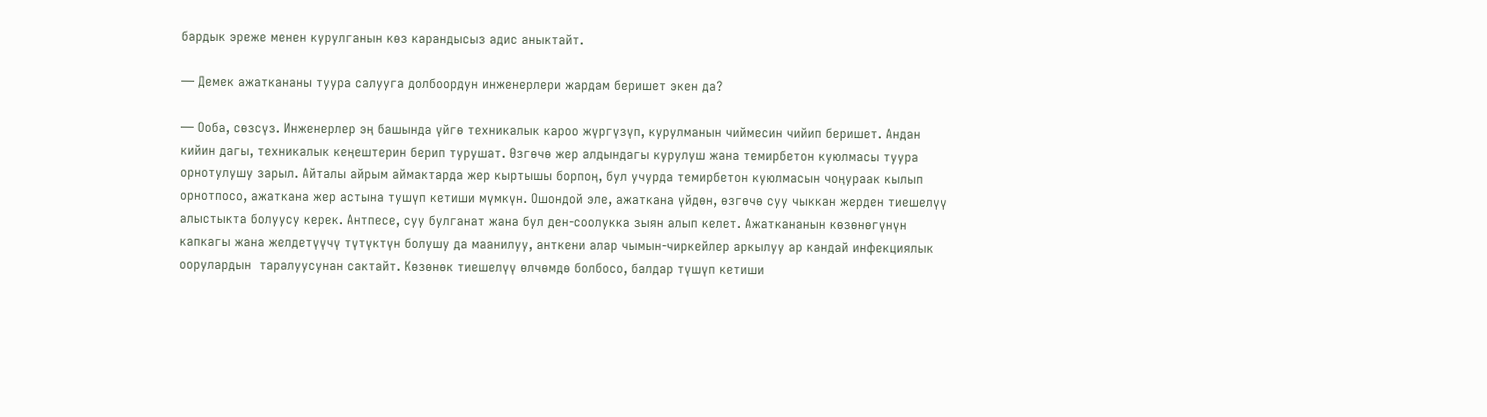бардык эреже менен курулганын көз карандысыз адис аныктайт.

— Демек ажаткананы туура салууга долбоордун инженерлери жардам беришет экен да?

— Ооба, сөзсүз. Инженерлер эң башында үйгө техникалык кароо жүргүзүп, курулманын чиймесин чийип беришет. Андан кийин дагы, техникалык кеңештерин берип турушат. Өзгөчө жер алдындагы курулуш жана темирбетон куюлмасы туура орнотулушу зарыл. Айталы айрым аймактарда жер кыртышы борпоң, бул учурда темирбетон куюлмасын чоңураак кылып орнотпосо, ажаткана жер астына тушүп кетиши мүмкүн. Ошондой эле, ажаткана үйдөн, өзгөчө суу чыккан жерден тиешелүү алыстыкта болуусу керек. Антпесе, суу булганат жана бул ден-соолукка зыян алып келет. Ажаткананын көзөнөгүнүн капкагы жана желдетүүчү түтүктүн болушу да маанилуу, анткени алар чымын-чиркейлер аркылуу ар кандай инфекциялык оорулардын  таралуусунан сактайт. Көзөнөк тиешелүү өлчөмдө болбосо, балдар түшүп кетиши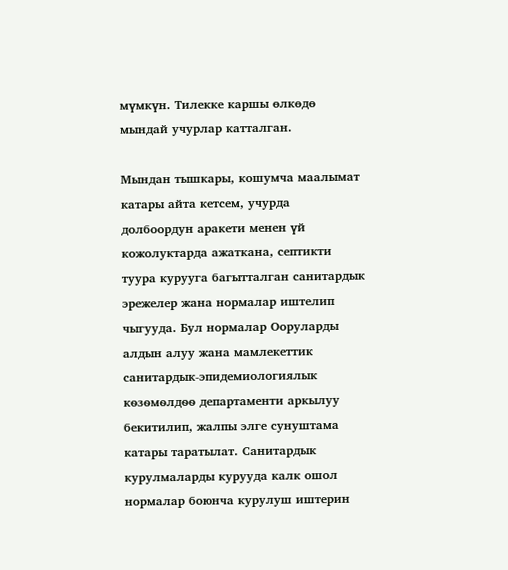мүмкүн. Тилекке каршы өлкөдө мындай учурлар катталган.

Мындан тышкары, кошумча маалымат катары айта кетсем, учурда долбоордун аракети менен үй кожолуктарда ажаткана, септикти туура курууга багытталган санитардык эрежелер жана нормалар иштелип чыгууда. Бул нормалар Ооруларды алдын алуу жана мамлекеттик санитардык-эпидемиологиялык кѳзѳмѳлдѳѳ департаменти аркылуу бекитилип, жалпы элге сунуштама катары таратылат. Санитардык курулмаларды курууда калк ошол нормалар боюнча курулуш иштерин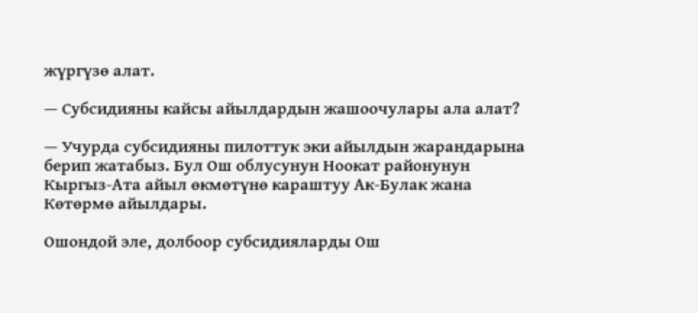жүргүзө алат.

— Субсидияны кайсы айылдардын жашоочулары ала алат?

— Учурда субсидияны пилоттук эки айылдын жарандарына берип жатабыз. Бул Ош облусунун Ноокат районунун Кыргыз-Ата айыл өкмөтүнө караштуу Ак-Булак жана Көтөрмө айылдары.

Ошондой эле, долбоор субсидияларды Ош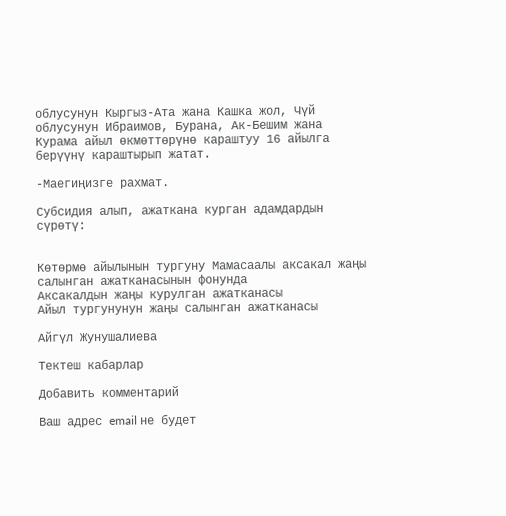облусунун Кыргыз-Ата жана Кашка жол, Чүй облусунун Ибраимов, Бурана, Ак-Бешим жана Курама айыл өкмөттөрүнө караштуу 16 айылга берүүнү караштырып жатат.

-Маегиңизге рахмат.

Субсидия алып, ажаткана курган адамдардын сүрөтү:


Көтөрмө айылынын тургуну Мамасаалы аксакал жаңы салынган ажатканасынын фонунда
Аксакалдын жаңы курулган ажатканасы
Айыл тургунунун жаңы салынган ажатканасы

Айгүл Жунушалиева

Тектеш кабарлар

Добавить комментарий

Ваш адрес email не будет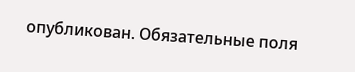опубликован. Обязательные поля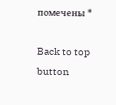помечены *

Back to top button